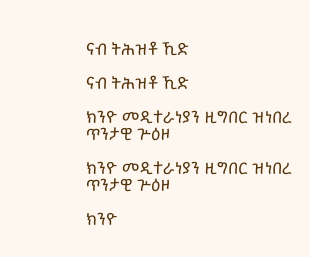ናብ ትሕዝቶ ኺድ

ናብ ትሕዝቶ ኺድ

ክንዮ መዲተራነያን ዚግበር ዝነበረ ጥንታዊ ጕዕዞ

ክንዮ መዲተራነያን ዚግበር ዝነበረ ጥንታዊ ጕዕዞ

ክንዮ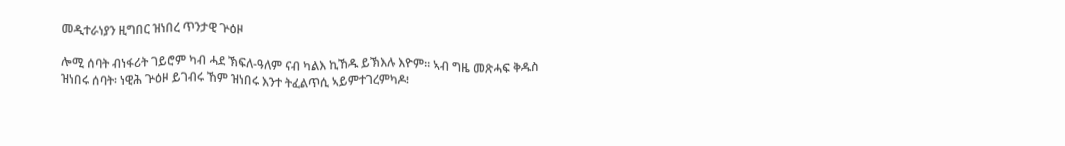መዲተራነያን ዚግበር ዝነበረ ጥንታዊ ጕዕዞ

ሎሚ ሰባት ብነፋሪት ገይሮም ካብ ሓደ ኽፍለ-ዓለም ናብ ካልእ ኪኸዱ ይኽእሉ እዮም። ኣብ ግዜ መጽሓፍ ቅዱስ ዝነበሩ ሰባት፡ ነዊሕ ጕዕዞ ይገብሩ ኸም ዝነበሩ እንተ ትፈልጥሲ ኣይምተገረምካዶ፧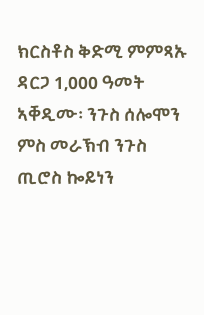ክርስቶስ ቅድሚ ምምጻኡ ዳርጋ 1,000 ዓመት ኣቐዲሙ፡ ንጉስ ሰሎሞን ምስ መራኽብ ንጉስ ጢሮስ ኰይነን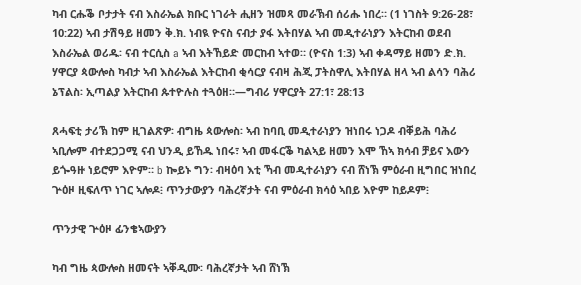ካብ ርሑቕ ቦታታት ናብ እስራኤል ክቡር ነገራት ሒዘን ዝመጻ መራኽብ ሰሪሑ ነበረ። (1 ነገስት 9:26-28፣ 10:22) ኣብ ታሽዓይ ዘመን ቅ.ክ. ነብዪ ዮናስ ናብታ ያፋ እትበሃል ኣብ መዲተራነያን እትርከብ ወደብ እስራኤል ወሪዱ፡ ናብ ተርሲስ a ኣብ እትኸይድ መርከብ ኣተወ። (ዮናስ 1:3) ኣብ ቀዳማይ ዘመን ድ.ክ. ሃዋርያ ጳውሎስ ካብታ ኣብ እስራኤል እትርከብ ቂሳርያ ናብዛ ሕጂ ፓትስዋሊ እትበሃል ዘላ ኣብ ልሳን ባሕሪ ኔፕልስ፡ ኢጣልያ እትርከብ ጱተዮሉስ ተጓዕዘ።—ግብሪ ሃዋርያት 27:1፣ 28:13

ጸሓፍቲ ታሪኽ ከም ዚገልጽዎ፡ ብግዜ ጳውሎስ፡ ኣብ ከባቢ መዲተራነያን ዝነበሩ ነጋዶ ብቐይሕ ባሕሪ ኣቢሎም ብተደጋጋሚ ናብ ህንዲ ይኸዱ ነበሩ፣ ኣብ መፋርቕ ካልኣይ ዘመን እሞ ኸኣ ክሳብ ቻይና እውን ይጐዓዙ ነይሮም እዮም። b ኰይኑ ግን፡ ብዛዕባ እቲ ኻብ መዲተራነያን ናብ ሸነኽ ምዕራብ ዚግበር ዝነበረ ጕዕዞ ዚፍለጥ ነገር ኣሎዶ፧ ጥንታውያን ባሕረኛታት ናብ ምዕራብ ክሳዕ ኣበይ እዮም ከይዶም፧

ጥንታዊ ጕዕዞ ፊንቄኣውያን

ካብ ግዜ ጳውሎስ ዘመናት ኣቐዲሙ፡ ባሕረኛታት ኣብ ሸነኽ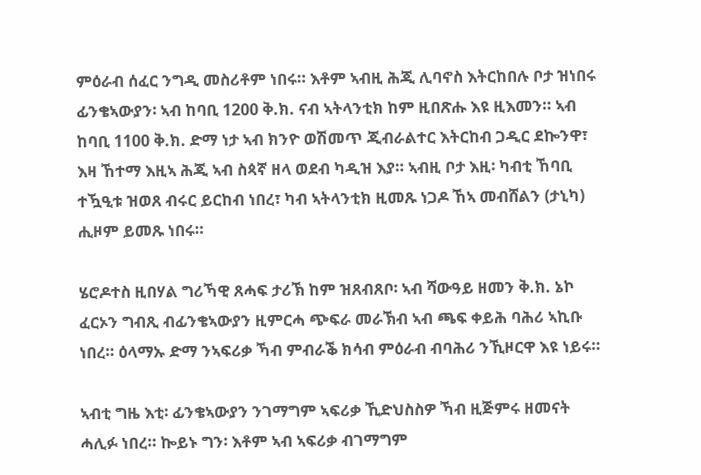ምዕራብ ሰፈር ንግዲ መስሪቶም ነበሩ። እቶም ኣብዚ ሕጂ ሊባኖስ እትርከበሉ ቦታ ዝነበሩ ፊንቄኣውያን፡ ኣብ ከባቢ 1200 ቅ.ክ. ናብ ኣትላንቲክ ከም ዚበጽሑ እዩ ዚእመን። ኣብ ከባቢ 1100 ቅ.ክ. ድማ ነታ ኣብ ክንዮ ወሽመጥ ጂብራልተር እትርከብ ጋዲር ደኰንዋ፣ እዛ ኸተማ እዚኣ ሕጂ ኣብ ስጳኛ ዘላ ወደብ ካዲዝ እያ። ኣብዚ ቦታ እዚ፡ ካብቲ ኸባቢ ተዃዒቱ ዝወጸ ብሩር ይርከብ ነበረ፣ ካብ ኣትላንቲክ ዚመጹ ነጋዶ ኸኣ መብሸልን (ታኒካ) ሒዞም ይመጹ ነበሩ።

ሄሮዶተስ ዚበሃል ግሪኻዊ ጸሓፍ ታሪኽ ከም ዝጸብጸቦ፡ ኣብ ሻውዓይ ዘመን ቅ.ክ. ኔኮ ፈርኦን ግብጺ ብፊንቄኣውያን ዚምርሓ ጭፍራ መራኽብ ኣብ ጫፍ ቀይሕ ባሕሪ ኣኪቡ ነበረ። ዕላማኡ ድማ ንኣፍሪቃ ኻብ ምብራቕ ክሳብ ምዕራብ ብባሕሪ ንኺዞርዋ እዩ ነይሩ።

ኣብቲ ግዜ እቲ፡ ፊንቄኣውያን ንገማግም ኣፍሪቃ ኺድህስስዎ ኻብ ዚጅምሩ ዘመናት ሓሊፉ ነበረ። ኰይኑ ግን፡ እቶም ኣብ ኣፍሪቃ ብገማግም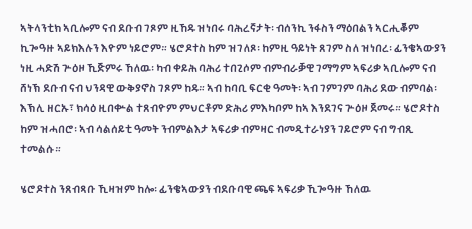ኣትላንቲክ ኣቢሎም ናብ ደቡብ ገጾም ዚኸዱ ዝነበሩ ባሕረኛታት፡ ብሰንኪ ንፋስን ማዕበልን ኣርሒቖም ኪጐዓዙ ኣይክእሉን እዮም ነይሮም። ሄሮዶተስ ከም ዝገለጾ፡ ከምዚ ዓይነት ጸገም ስለ ዝነበረ፡ ፊንቄኣውያን ነዚ ሓድሽ ጕዕዞ ኺጅምሩ ኸለዉ፡ ካብ ቀይሕ ባሕሪ ተበጊሶም ብምብራቓዊ ገማግም ኣፍሪቃ ኣቢሎም ናብ ሸነኽ ደቡብ ናብ ህንዳዊ ውቅያኖስ ገጾም ከዱ። ኣብ ከባቢ ፍርቂ ዓመት፡ ኣብ ገምገም ባሕሪ ደው ብምባል፡ እኽሊ ዘርኡ፣ ክሳዕ ዚበቍል ተጸብዮም ምህርቶም ድሕሪ ምእካቦም ከኣ እንደገና ጕዕዞ ጀመሩ። ሄሮዶተስ ከም ዝሓበሮ፡ ኣብ ሳልሰይቲ ዓመት ንብምልእታ ኣፍሪቃ ብምዛር ብመዲተራነያን ገይሮም ናብ ግብጺ ተመልሱ።

ሄሮዶተስ ንጸብጻቡ ኺዛዝም ከሎ፡ ፊንቄኣውያን ብደቡባዊ ጫፍ ኣፍሪቃ ኺጐዓዙ ኸለዉ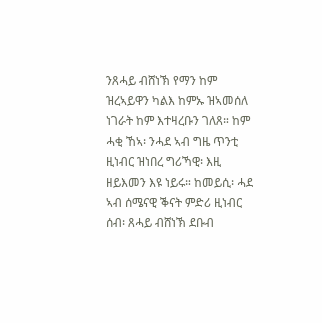ንጸሓይ ብሸነኽ የማን ከም ዝረኣይዋን ካልእ ከምኡ ዝኣመሰለ ነገራት ከም እተዛረቡን ገለጸ። ከም ሓቂ ኸኣ፡ ንሓደ ኣብ ግዜ ጥንቲ ዚነብር ዝነበረ ግሪኻዊ፡ እዚ ዘይእመን እዩ ነይሩ። ከመይሲ፡ ሓደ ኣብ ሰሜናዊ ቕናት ምድሪ ዚነብር ሰብ፡ ጸሓይ ብሸነኽ ደቡብ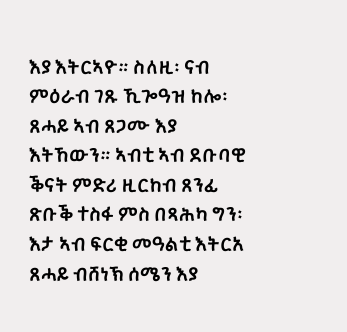እያ እትርኣዮ። ስለዚ፡ ናብ ምዕራብ ገጹ ኺጐዓዝ ከሎ፡ ጸሓይ ኣብ ጸጋሙ እያ እትኸውን። ኣብቲ ኣብ ደቡባዊ ቕናት ምድሪ ዚርከብ ጸንፊ ጽቡቕ ተስፋ ምስ በጻሕካ ግን፡ እታ ኣብ ፍርቂ መዓልቲ እትርአ ጸሓይ ብሸነኽ ሰሜን እያ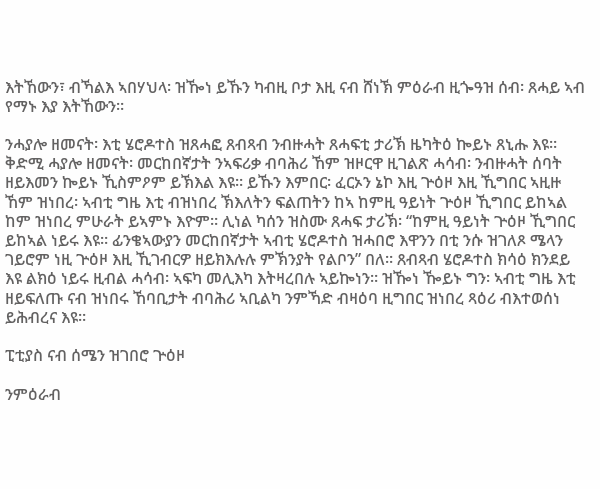እትኸውን፣ ብኻልእ ኣበሃህላ፡ ዝዀነ ይኹን ካብዚ ቦታ እዚ ናብ ሸነኽ ምዕራብ ዚጐዓዝ ሰብ፡ ጸሓይ ኣብ የማኑ እያ እትኸውን።

ንሓያሎ ዘመናት፡ እቲ ሄሮዶተስ ዝጸሓፎ ጸብጻብ ንብዙሓት ጸሓፍቲ ታሪኽ ዜካትዕ ኰይኑ ጸኒሑ እዩ። ቅድሚ ሓያሎ ዘመናት፡ መርከበኛታት ንኣፍሪቃ ብባሕሪ ኸም ዝዞርዋ ዚገልጽ ሓሳብ፡ ንብዙሓት ሰባት ዘይእመን ኰይኑ ኺስምዖም ይኽእል እዩ። ይኹን እምበር፡ ፈርኦን ኔኮ እዚ ጕዕዞ እዚ ኺግበር ኣዚዙ ኸም ዝነበረ፡ ኣብቲ ግዜ እቲ ብዝነበረ ኽእለትን ፍልጠትን ከኣ ከምዚ ዓይነት ጕዕዞ ኺግበር ይከኣል ከም ዝነበረ ምሁራት ይኣምኑ እዮም። ሊነል ካሰን ዝስሙ ጸሓፍ ታሪኽ፡ “ከምዚ ዓይነት ጕዕዞ ኺግበር ይከኣል ነይሩ እዩ። ፊንቄኣውያን መርከበኛታት ኣብቲ ሄሮዶተስ ዝሓበሮ እዋንን በቲ ንሱ ዝገለጾ ሜላን ገይሮም ነዚ ጕዕዞ እዚ ኺገብርዎ ዘይክእሉሉ ምኽንያት የልቦን” በለ። ጸብጻብ ሄሮዶተስ ክሳዕ ክንደይ እዩ ልክዕ ነይሩ ዚብል ሓሳብ፡ ኣፍካ መሊእካ እትዛረበሉ ኣይኰነን። ዝዀነ ዀይኑ ግን፡ ኣብቲ ግዜ እቲ ዘይፍለጡ ናብ ዝነበሩ ኸባቢታት ብባሕሪ ኣቢልካ ንምኻድ ብዛዕባ ዚግበር ዝነበረ ጻዕሪ ብእተወሰነ ይሕብረና እዩ።

ፒቲያስ ናብ ሰሜን ዝገበሮ ጕዕዞ

ንምዕራብ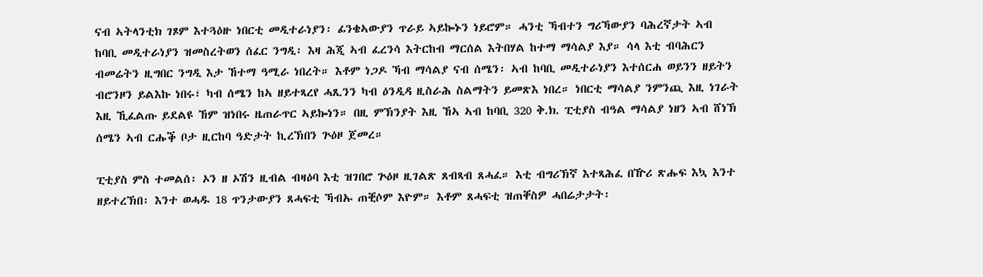ናብ ኣትላንቲክ ገጾም እተጓዕዙ ነበርቲ መዲተራነያን፡ ፊንቄኣውያን ጥራይ ኣይኰኑን ነይሮም። ሓንቲ ኻብተን ግሪኻውያን ባሕረኛታት ኣብ ከባቢ መዲተራነያን ዝመስረትወን ሰፈር ንግዲ፡ እዛ ሕጂ ኣብ ፈረንሳ እትርከብ ማርሰል እትበሃል ከተማ ማሳልያ እያ። ሳላ እቲ ብባሕርን ብመሬትን ዚግበር ንግዲ እታ ኸተማ ዓሚራ ነበረት። እቶም ነጋዶ ኻብ ማሳልያ ናብ ሰሜን፡ ኣብ ከባቢ መዲተራነያን እተሰርሐ ወይንን ዘይትን ብሮንዞን ይልእኩ ነበሩ፣ ካብ ሰሜን ከኣ ዘይተጻረየ ሓጺንን ካብ ዕንዲዳ ዚስራሕ ስልማትን ይመጽእ ነበረ። ነበርቲ ማሳልያ ንምንጪ እዚ ነገራት እዚ ኺፈልጡ ይደልዩ ኸም ዝነበሩ ዜጠራጥር ኣይኰነን። በዚ ምኽንያት እዚ ኸኣ ኣብ ከባቢ 320 ቅ.ክ. ፒቲያስ ብዓል ማሳልያ ነዘን ኣብ ሸነኽ ሰሜን ኣብ ርሑቕ ቦታ ዚርከባ ዓድታት ኪረኽበን ጕዕዞ ጀመረ።

ፒቲያስ ምስ ተመልሰ፡ ኦን ዘ ኦሽን ዚብል ብዛዕባ እቲ ዝገበሮ ጕዕዞ ዚገልጽ ጸብጻብ ጸሓፈ። እቲ ብግሪኽኛ እተጻሕፈ በዅሪ ጽሑፍ እኳ እንተ ዘይተረኽበ፡ እንተ ወሓዱ 18 ጥንታውያን ጸሓፍቲ ኻብኡ ጠቒሶም እዮም። እቶም ጸሓፍቲ ዝጠቐስዎ ሓበሬታታት፡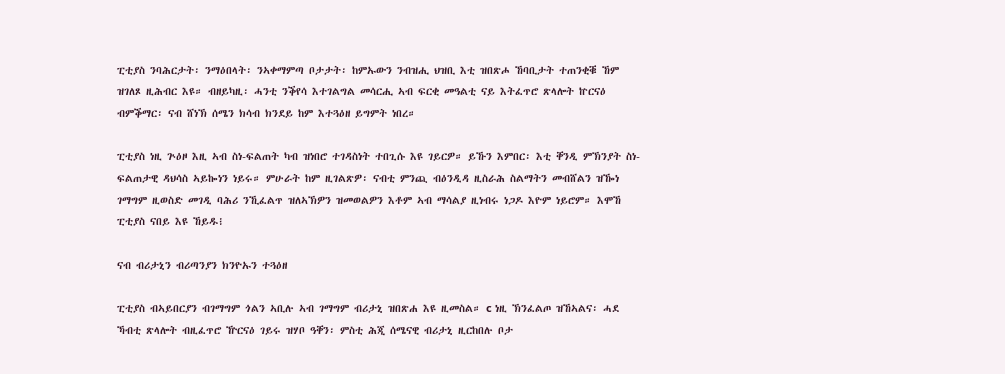ፒቲያስ ንባሕርታት፡ ንማዕበላት፡ ንኣቀማምጣ ቦታታት፡ ከምኡውን ንብዝሒ ህዝቢ እቲ ዝበጽሖ ኸባቢታት ተጠንቂቑ ኸም ዝገለጾ ዚሕብር እዩ። ብዘይካዚ፡ ሓንቲ ንቕየሳ እተገልግል መሳርሒ ኣብ ፍርቂ መዓልቲ ናይ እትፈጥሮ ጽላሎት ኵርናዕ ብምቕማር፡ ናብ ሸነኽ ሰሜን ክሳብ ክንደይ ከም እተጓዕዘ ይግምት ነበረ።

ፒቲያስ ነዚ ጕዕዞ እዚ ኣብ ስነ-ፍልጠት ካብ ዝነበሮ ተገዳስነት ተበጊሱ እዩ ገይርዎ። ይኹን እምበር፡ እቲ ቐንዲ ምኽንያት ስነ-ፍልጠታዊ ዳህሳስ ኣይኰነን ነይሩ። ምሁራት ከም ዚገልጽዎ፡ ናብቲ ምንጪ ብዕንዲዳ ዚስራሕ ስልማትን መብሸልን ዝዀነ ገማግም ዚወስድ መገዲ ባሕሪ ንኺፈልጥ ዝለኣኽዎን ዝመወልዎን እቶም ኣብ ማሳልያ ዚነብሩ ነጋዶ እዮም ነይሮም። እሞኸ ፒቲያስ ናበይ እዩ ኸይዱ፧

ናብ ብሪታኒን ብሪጣንያን ክንዮኡን ተጓዕዘ

ፒቲያስ ብኣይበርያን ብገማግም ጎልን ኣቢሉ ኣብ ገማግም ብሪታኒ ዝበጽሐ እዩ ዚመስል። c ነዚ ኽንፈልጦ ዝኸኣልና፡ ሓደ ኻብቲ ጽላሎት ብዚፈጥሮ ዅርናዕ ገይሩ ዝሃቦ ዓቐን፡ ምስቲ ሕጂ ሰሜናዊ ብሪታኒ ዚርከበሉ ቦታ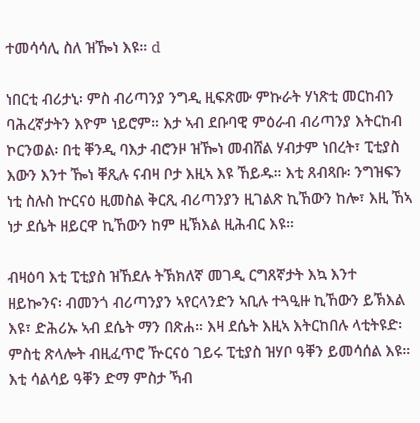ተመሳሳሊ ስለ ዝዀነ እዩ። d

ነበርቲ ብሪታኒ፡ ምስ ብሪጣንያ ንግዲ ዚፍጽሙ ምኩራት ሃነጽቲ መርከብን ባሕረኛታትን እዮም ነይሮም። እታ ኣብ ደቡባዊ ምዕራብ ብሪጣንያ እትርከብ ኮርንወል፡ በቲ ቐንዲ ባእታ ብሮንዞ ዝዀነ መብሸል ሃብታም ነበረት፣ ፒቲያስ እውን እንተ ዀነ ቐጺሉ ናብዛ ቦታ እዚኣ እዩ ኸይዱ። እቲ ጸብጻቡ፡ ንግዝፍን ነቲ ስሉስ ኵርናዕ ዚመስል ቅርጺ ብሪጣንያን ዚገልጽ ኪኸውን ከሎ፣ እዚ ኸኣ ነታ ደሴት ዘይርዋ ኪኸውን ከም ዚኽእል ዚሕብር እዩ።

ብዛዕባ እቲ ፒቲያስ ዝኸደሉ ትኽክለኛ መገዲ ርግጸኛታት እኳ እንተ ዘይኰንና፡ ብመንጎ ብሪጣንያን ኣየርላንድን ኣቢሉ ተጓዒዙ ኪኸውን ይኽእል እዩ፣ ድሕሪኡ ኣብ ደሴት ማን በጽሐ። እዛ ደሴት እዚኣ እትርከበሉ ላቲትዩድ፡ ምስቲ ጽላሎት ብዚፈጥሮ ዅርናዕ ገይሩ ፒቲያስ ዝሃቦ ዓቐን ይመሳሰል እዩ። እቲ ሳልሳይ ዓቐን ድማ ምስታ ኻብ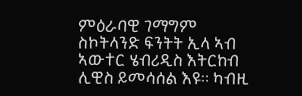ምዕራባዊ ገማግም ስኮትላንድ ፍንትት ኢላ ኣብ ኣውተር ሄብሪዲስ እትርከብ ሊዊስ ይመሳሰል እዩ። ካብዚ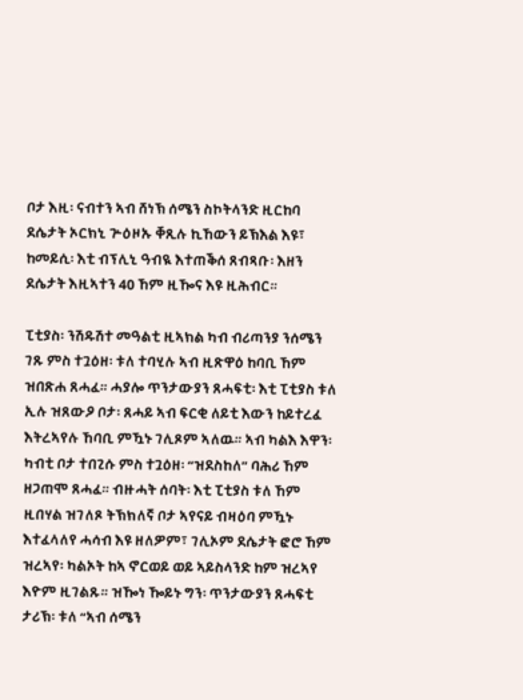ቦታ እዚ፡ ናብተን ኣብ ሸነኽ ሰሜን ስኮትላንድ ዚርከባ ደሴታት ኦርክኒ ጕዕዞኡ ቐጺሉ ኪኸውን ይኽእል እዩ፣ ከመይሲ፡ እቲ ብፕሊኒ ዓብዪ እተጠቕሰ ጸብጻቡ፡ እዘን ደሴታት እዚኣተን 40 ኸም ዚዀና እዩ ዚሕብር።

ፒቲያስ፡ ንሽዱሽተ መዓልቲ ዚኣክል ካብ ብሪጣንያ ንሰሜን ገጹ ምስ ተጓዕዘ፡ ቱለ ተባሂሉ ኣብ ዚጽዋዕ ከባቢ ኸም ዝበጽሐ ጸሓፈ። ሓያሎ ጥንታውያን ጸሓፍቲ፡ እቲ ፒቲያስ ቱለ ኢሉ ዝጸውዖ ቦታ፡ ጸሓይ ኣብ ፍርቂ ለይቲ እውን ከይተረፈ እትረኣየሉ ኸባቢ ምዃኑ ገሊጾም ኣለዉ። ኣብ ካልእ እዋን፡ ካብቲ ቦታ ተበጊሱ ምስ ተጓዕዘ፡ “ዝደስከለ” ባሕሪ ኸም ዘጋጠሞ ጸሓፈ። ብዙሓት ሰባት፡ እቲ ፒቲያስ ቱለ ኸም ዚበሃል ዝገለጾ ትኽክለኛ ቦታ ኣየናይ ብዛዕባ ምዃኑ እተፈላለየ ሓሳብ እዩ ዘለዎም፣ ገሊኦም ደሴታት ፎሮ ኸም ዝረኣየ፡ ካልኦት ከኣ ኖርወይ ወይ ኣይስላንድ ከም ዝረኣየ እዮም ዚገልጹ። ዝዀነ ዀይኑ ግን፡ ጥንታውያን ጸሓፍቲ ታሪኽ፡ ቱለ “ኣብ ሰሜን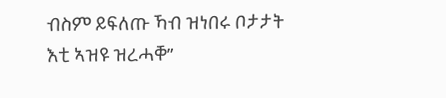ብስም ይፍለጡ ኻብ ዝነበሩ ቦታታት እቲ ኣዝዩ ዝረሓቐ”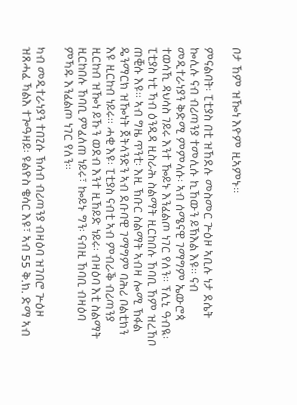ቦታ ኸም ዝዀነ እዮም ዚኣምኑ።

ምናልባት፡ ፒቲያስ በቲ ዝኸደሉ መስመር ጕዕዞ ኣቢሉ ነታ ደሴት ኰሊሉ ናብ ብሪጣንያ ተመሊሱ ኪኸውን ይኽእል እዩ። ናብ መዲተራነያን ቅድሚ ምምላሱ፡ ኣብ ሰሜናዊ ገማግም ኤውሮጳ ተወሳኺ ዳህሳስ ገይሩ እንተ ዀይኑ እንፈልጦ ነገር የለን። ፕሊኒ ዓብዪ፡ ፒቲያስ ነቲ ኻብ ዕንዲዳ ዚስራሕ ስልማት ዚርከበሉ ኸባቢ ኸም ዝረኸቦ ጠቒሱ እዩ። ኣብ ግዜ ጥንቲ፡ እዚ ኽቡር ስልማት ኣብዛ ሎሚ ኽፋል ዴንማርክ ዝዀነት ጀትላንድን ኣብ ደቡባዊ ገማግም ባሕሪ ቦልቲክን እዩ ዚርከብ ነይሩ። ሓቂ እዩ፡ ፒቲያስ ናብቲ ኣብ ምብራቕ ብሪጣንያ ዚርከብ ዝዀነ ይኹን ወደብ እንተ ዚኸይድ ነይሩ፡ ብዛዕባ እቲ ስልማት ዚርከበሉ ኸባቢ ምፈለጠ ነይሩ፣ ኰይኑ ግን፡ ናብዚ ኸባቢ ብዛዕባ ምኻዱ እንፈልጦ ነገር የለን።

ካብ መዲተራነያን ተበጊሱ ኽሳብ ብሪጣንያ ብዛዕባ ዝገበሮ ጕዕዞ ዝጸሓፈ ኻልእ ተጐዓዛይ፡ ዩልዮስ ቄሳር እዩ፣ ኣብ 55 ቅ.ክ. ድማ ኣብ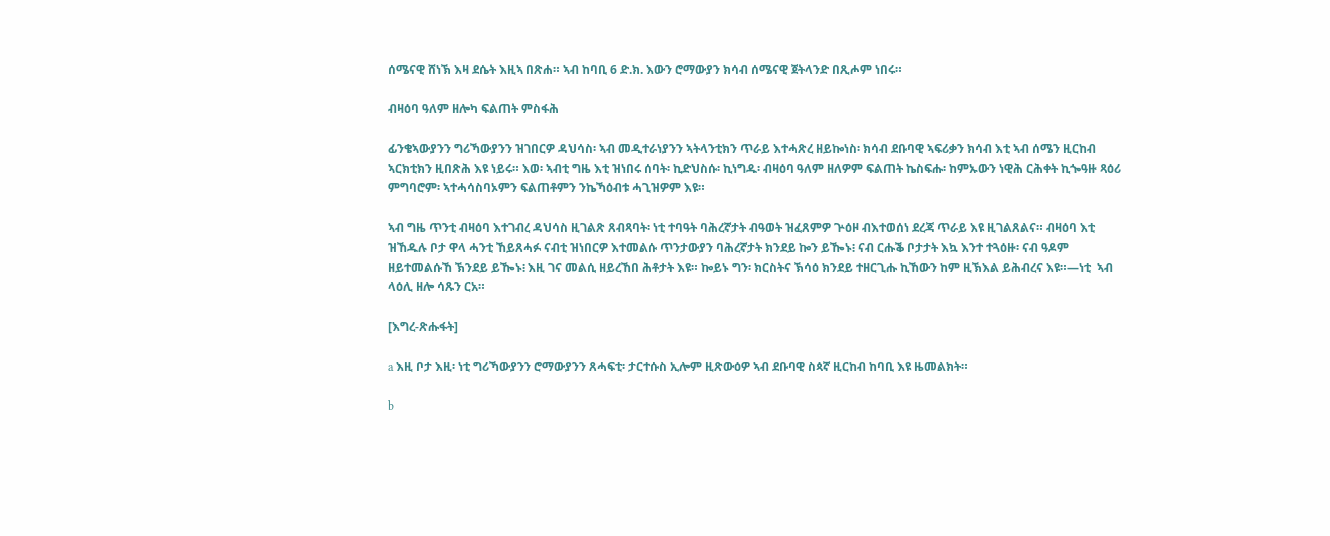ሰሜናዊ ሸነኽ እዛ ደሴት እዚኣ በጽሐ። ኣብ ከባቢ 6 ድ.ክ. እውን ሮማውያን ክሳብ ሰሜናዊ ጀትላንድ በጺሖም ነበሩ።

ብዛዕባ ዓለም ዘሎካ ፍልጠት ምስፋሕ

ፊንቄኣውያንን ግሪኻውያንን ዝገበርዎ ዳህሳስ፡ ኣብ መዲተራነያንን ኣትላንቲክን ጥራይ እተሓጽረ ዘይኰነስ፡ ክሳብ ደቡባዊ ኣፍሪቃን ክሳብ እቲ ኣብ ሰሜን ዚርከብ ኣርክቲክን ዚበጽሕ እዩ ነይሩ። እወ፡ ኣብቲ ግዜ እቲ ዝነበሩ ሰባት፡ ኪድህስሱ፡ ኪነግዱ፡ ብዛዕባ ዓለም ዘለዎም ፍልጠት ኬስፍሑ፡ ከምኡውን ነዊሕ ርሕቀት ኪጐዓዙ ጻዕሪ ምግባሮም፡ ኣተሓሳስባኦምን ፍልጠቶምን ንኬኻዕብቱ ሓጊዝዎም እዩ።

ኣብ ግዜ ጥንቲ ብዛዕባ እተገብረ ዳህሳስ ዚገልጽ ጸብጻባት፡ ነቲ ተባዓት ባሕረኛታት ብዓወት ዝፈጸምዎ ጕዕዞ ብእተወሰነ ደረጃ ጥራይ እዩ ዚገልጸልና። ብዛዕባ እቲ ዝኸዱሉ ቦታ ዋላ ሓንቲ ኸይጸሓፉ ናብቲ ዝነበርዎ እተመልሱ ጥንታውያን ባሕረኛታት ክንደይ ኰን ይዀኑ፧ ናብ ርሑቕ ቦታታት እኳ እንተ ተጓዕዙ፡ ናብ ዓዶም ዘይተመልሱኸ ኽንደይ ይዀኑ፧ እዚ ገና መልሲ ዘይረኸበ ሕቶታት እዩ። ኰይኑ ግን፡ ክርስትና ኽሳዕ ክንደይ ተዘርጊሑ ኪኸውን ከም ዚኽእል ይሕብረና እዩ።—ነቲ  ኣብ ላዕሊ ዘሎ ሳጹን ርአ።

[እግረ-ጽሑፋት]

a እዚ ቦታ እዚ፡ ነቲ ግሪኻውያንን ሮማውያንን ጸሓፍቲ፡ ታርተሱስ ኢሎም ዚጽውዕዎ ኣብ ደቡባዊ ስጳኛ ዚርከብ ከባቢ እዩ ዜመልክት።

b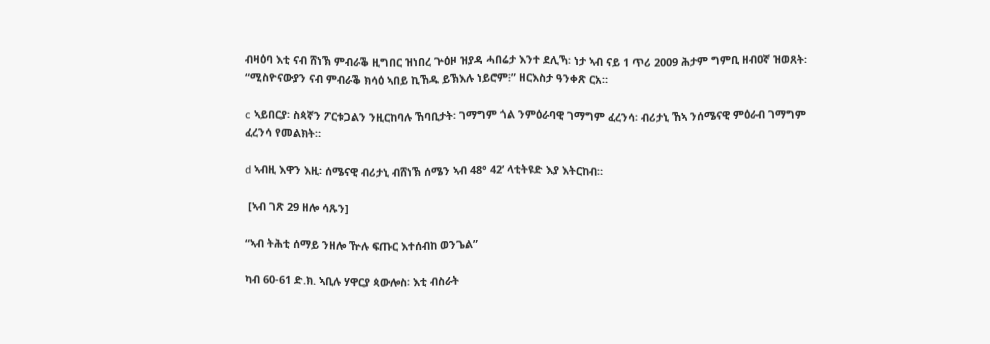ብዛዕባ እቲ ናብ ሸነኽ ምብራቕ ዚግበር ዝነበረ ጕዕዞ ዝያዳ ሓበሬታ እንተ ደሊኻ፡ ነታ ኣብ ናይ 1 ጥሪ 2009 ሕታም ግምቢ ዘብዐኛ ዝወጸት፡ “ሚስዮናውያን ናብ ምብራቕ ክሳዕ ኣበይ ኪኸዱ ይኽእሉ ነይሮም፧” ዘርእስታ ዓንቀጽ ርአ።

c ኣይበርያ፡ ስጳኛን ፖርቱጋልን ንዚርከባሉ ኸባቢታት፡ ገማግም ጎል ንምዕራባዊ ገማግም ፈረንሳ፡ ብሪታኒ ኸኣ ንሰሜናዊ ምዕራብ ገማግም ፈረንሳ የመልክት።

d ኣብዚ እዋን እዚ፡ ሰሜናዊ ብሪታኒ ብሸነኽ ሰሜን ኣብ 48° 42’ ላቲትዩድ እያ እትርከብ።

 [ኣብ ገጽ 29 ዘሎ ሳጹን]

“ኣብ ትሕቲ ሰማይ ንዘሎ ዅሉ ፍጡር እተሰብከ ወንጌል”

ካብ 60-61 ድ.ክ. ኣቢሉ ሃዋርያ ጳውሎስ፡ እቲ ብስራት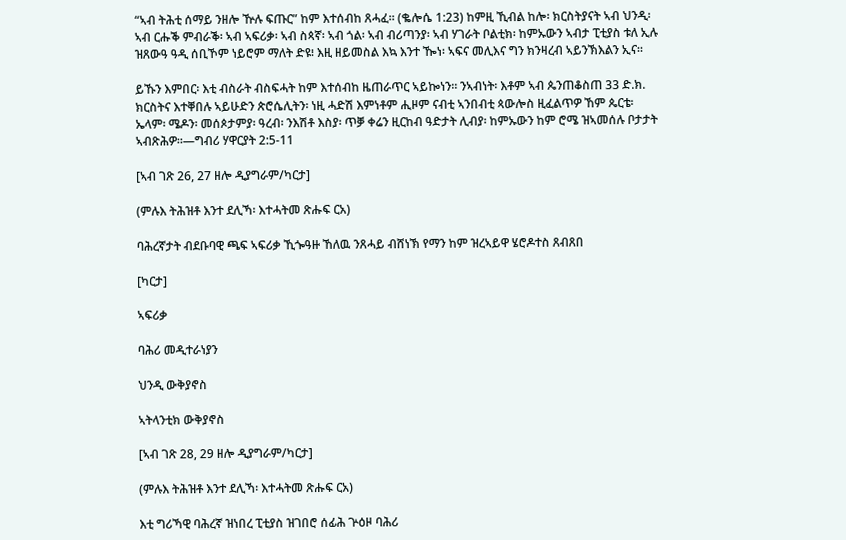“ኣብ ትሕቲ ሰማይ ንዘሎ ዅሉ ፍጡር” ከም እተሰብከ ጸሓፈ። (ቈሎሴ 1:23) ከምዚ ኺብል ከሎ፡ ክርስትያናት ኣብ ህንዲ፡ ኣብ ርሑቕ ምብራቕ፡ ኣብ ኣፍሪቃ፡ ኣብ ስጳኛ፡ ኣብ ጎል፡ ኣብ ብሪጣንያ፡ ኣብ ሃገራት ቦልቲክ፡ ከምኡውን ኣብታ ፒቲያስ ቱለ ኢሉ ዝጸውዓ ዓዲ ሰቢኾም ነይሮም ማለት ድዩ፧ እዚ ዘይመስል እኳ እንተ ዀነ፡ ኣፍና መሊእና ግን ክንዛረብ ኣይንኽእልን ኢና።

ይኹን እምበር፡ እቲ ብስራት ብስፍሓት ከም እተሰብከ ዜጠራጥር ኣይኰነን። ንኣብነት፡ እቶም ኣብ ጴንጠቆስጠ 33 ድ.ክ. ክርስትና እተቐበሉ ኣይሁድን ጵሮሴሊትን፡ ነዚ ሓድሽ እምነቶም ሒዞም ናብቲ ኣንበብቲ ጳውሎስ ዚፈልጥዎ ኸም ጴርቴ፡ ኤላም፡ ሜዶን፡ መሰጶታምያ፡ ዓረብ፡ ንእሽቶ እስያ፡ ጥቓ ቀሬን ዚርከብ ዓድታት ሊብያ፡ ከምኡውን ከም ሮሜ ዝኣመሰሉ ቦታታት ኣብጽሕዎ።—ግብሪ ሃዋርያት 2:5-11

[ኣብ ገጽ 26, 27 ዘሎ ዲያግራም/ካርታ]

(ምሉእ ትሕዝቶ እንተ ደሊኻ፡ እተሓትመ ጽሑፍ ርአ)

ባሕረኛታት ብደቡባዊ ጫፍ ኣፍሪቃ ኺጐዓዙ ኸለዉ ንጸሓይ ብሸነኽ የማን ከም ዝረኣይዋ ሄሮዶተስ ጸብጸበ

[ካርታ]

ኣፍሪቃ

ባሕሪ መዲተራነያን

ህንዲ ውቅያኖስ

ኣትላንቲክ ውቅያኖስ

[ኣብ ገጽ 28, 29 ዘሎ ዲያግራም/ካርታ]

(ምሉእ ትሕዝቶ እንተ ደሊኻ፡ እተሓትመ ጽሑፍ ርአ)

እቲ ግሪኻዊ ባሕረኛ ዝነበረ ፒቲያስ ዝገበሮ ሰፊሕ ጕዕዞ ባሕሪ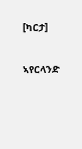[ካርታ]

ኣየርላንድ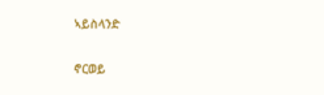ኣይስላንድ

ኖርወይ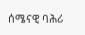ሰሜናዊ ባሕሪ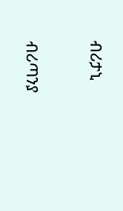ብሪታኒ

ብሪጣንያ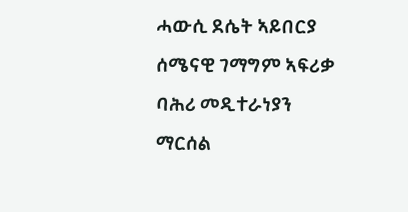ሓውሲ ደሴት ኣይበርያ

ሰሜናዊ ገማግም ኣፍሪቃ

ባሕሪ መዲተራነያን

ማርሰል